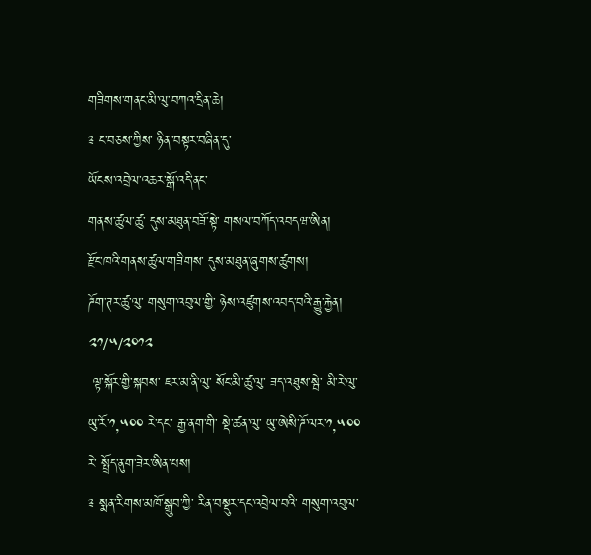གཟིགས་གནང་མི་ལུ་བཀའ་དྲིན་ཆེ།
༉ ང་བཅས་ཀྱིས་ ཉིན་བསྟར་བཞིན་དུ་
ཡོངས་འབྲེལ་འཆར་སྒོ་འདི་ནང་
གནས་ཚུལ་ཚུ་ དུས་མཐུན་བཟོ་སྟེ་ གསལ་བཀོད་འབདཝ་ཨིན།
རྫོང་ཁའི་གནས་ཚུལ་གཟིགས་ དུས་མཐུན་ཞུགས་ཚུགས།
ཌོག་ཊར་ཚུ་ལུ་ གསུག་འབུལ་གྱི་ ཉེས་འཛུགས་འབད་བའི་རྒྱུ་རྐྱེན།
༢༡/༥/༢༠༡༢
 ལྟ་སྐོར་གྱི་སྐབས་ ཇར་མ་ནི་ལུ་ སོང་མི་ཚུ་ལུ་ ཟད་འཐུས་སྦེ་ མི་རེ་ལུ་ ཡུ་རོ་༡,༥༠༠ རེ་དང་ རྒྱ་ནག་གི་ སྡེ་ཚན་ལུ་ ཡུ་ཨེསི་ཌོ་ལར་༡,༥༠༠ རེ་ སྤྲོད་ནུག་ཟེར་ཨིན་པས།
༉ སྨན་རིགས་མཁོ་སྒྲུབ་ཀྱི་ རིན་བསྡུར་དང་འབྲེལ་བའི་ གསུག་འབུལ་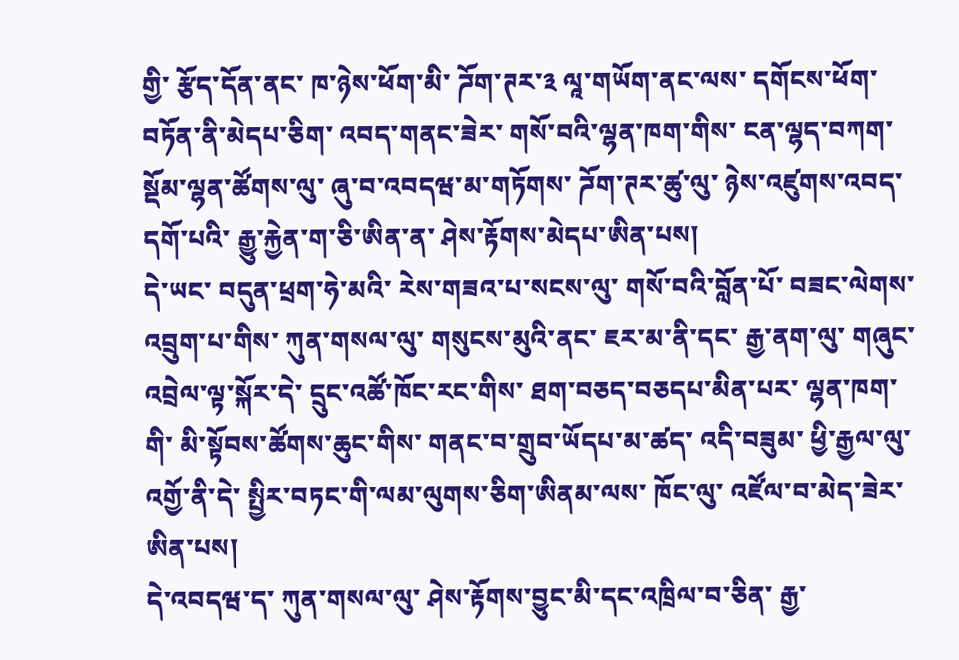གྱི་ རྩོད་དོན་ནང་ ཁ་ཉེས་ཕོག་མི་ ཌོག་ཊར་༣ ལཱ་གཡོག་ནང་ལས་ དགོངས་ཕོག་བཏོན་ནི་མེདཔ་ཅིག་ འབད་གནང་ཟེར་ གསོ་བའི་ལྷན་ཁག་གིས་ ངན་ལྷད་བཀག་སྡོམ་ལྷན་ཚོགས་ལུ་ ཞུ་བ་འབདཝ་མ་གཏོགས་ ཌོག་ཊར་ཚུ་ལུ་ ཉེས་འཛུགས་འབད་དགོ་པའི་ རྒྱུ་རྐྱེན་ག་ཅི་ཨིན་ན་ ཤེས་རྟོགས་མེདཔ་ཨིན་པས།
དེ་ཡང་ བདུན་ཕྲག་ཧེ་མའི་ རེས་གཟའ་པ་སངས་ལུ་ གསོ་བའི་བློན་པོ་ བཟང་ལེགས་འབྲུག་པ་གིས་ ཀུན་གསལ་ལུ་ གསུངས་མུའི་ནང་ ཇར་མ་ནི་དང་ རྒྱ་ནག་ལུ་ གཞུང་འབྲེལ་ལྟ་སྐོར་དེ་ དྲུང་འཚོ་ཁོང་རང་གིས་ ཐག་བཅད་བཅདཔ་མིན་པར་ ལྷན་ཁག་གི་ མི་སྟོབས་ཚོགས་ཆུང་གིས་ གནང་བ་གྲུབ་ཡོདཔ་མ་ཚད་ འདི་བཟུམ་ ཕྱི་རྒྱལ་ལུ་ འགྱོ་ནི་དེ་ སྤྱིར་བཏང་གི་ལམ་ལུགས་ཅིག་ཨིནམ་ལས་ ཁོང་ལུ་ འཛོལ་བ་མེད་ཟེར་ཨིན་པས།
དེ་འབདཝ་ད་ ཀུན་གསལ་ལུ་ ཤེས་རྟོགས་བྱུང་མི་དང་འཁྲིལ་བ་ཅིན་ རྒྱ་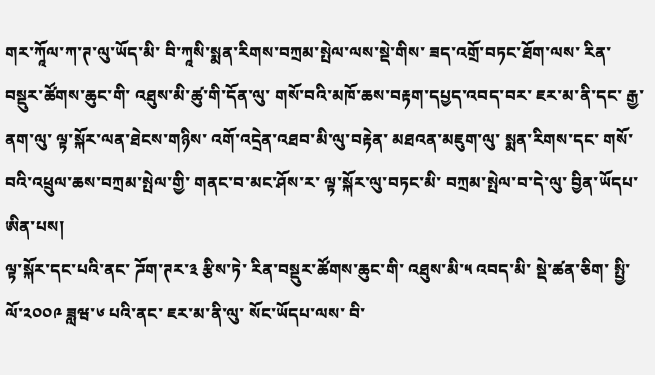གར་ཀཱོལ་ཀ་ཊ་ལུ་ཡོད་མི་ བི་ཀཱསི་སྨན་རིགས་བཀྲམ་སྤེལ་ལས་སྡེ་གིས་ ཟད་འགྲོ་བཏང་ཐོག་ལས་ རིན་བསྡུར་ཚོགས་ཆུང་གི་ འཐུས་མི་ཚུ་གི་དོན་ལུ་ གསོ་བའི་མཁོ་ཆས་བརྟག་དཔྱད་འབད་བར་ ཇར་མ་ནི་དང་ རྒྱ་ནག་ལུ་ ལྟ་སྐོར་ལན་ཐེངས་གཉིས་ འགོ་འདྲེན་འཐབ་མི་ལུ་བརྟེན་ མཐའན་མཇུག་ལུ་ སྨན་རིགས་དང་ གསོ་བའི་འཕྲུལ་ཆས་བཀྲམ་སྤེལ་གྱི་ གནང་བ་མང་ཤོས་ར་ ལྟ་སྐོར་ལུ་བཏང་མི་ བཀྲམ་སྤེལ་བ་དེ་ལུ་ བྱིན་ཡོདཔ་ཨིན་པས།
ལྟ་སྐོར་དང་པའི་ནང་ ཌོག་ཊར་༣ རྩིས་ཏེ་ རིན་བསྡུར་ཚོགས་ཆུང་གི་ འཐུས་མི་༥ འབད་མི་ སྡེ་ཚན་ཅིག་ སྤྱི་ལོ་༢༠༠༩ ཟླཝ་༦ པའི་ནང་ ཇར་མ་ནི་ལུ་ སོང་ཡོདཔ་ལས་ བི་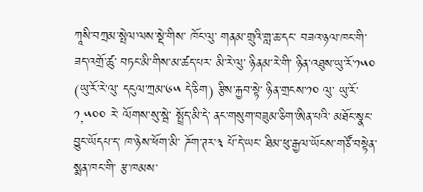ཀཱསི་བཀྲམ་སྤེལ་ལས་སྡེ་གིས་ ཁོང་ལུ་ གནམ་གྲུའི་གླ་ཆ་དང་ བཟའ་ཉལ་ཁང་གི་ ཟད་འགྲོ་ཚུ་ བཏང་མི་གིས་མ་ཚད་པར་ མི་རེ་ལུ་ ཉིནམ་རེ་གི་ ཉིན་འཐུས་ཡུ་རོ་༡༥༠ (ཡུ་རོ་རེ་ལུ་ དངུལ་ཀྲམ་༦༥ དེ་ཅིག) རྩིས་རྐྱབ་སྟེ་ ཉིན་གྲངས་༡༠ ལུ་ ཡུ་རོ་༡,༥༠༠ རེ་ ལོགས་སུ་སྦེ་ སྤྲོད་མི་དེ་ ནང་གསུག་བཟུམ་ཅིག་ཨིན་པའི་ མཐོང་སྣང་བྱུང་ཡོདཔ་ད་ ཁ་ཉེས་ཕོག་མི་ ཌོག་ཊར་༣ པོ་དེ་ཡང་ ཐིམ་ཕུ་རྒྱལ་ཡོངས་གཙོ་བསྟེན་སྨན་ཁང་གི་ རྩ་ཁམས་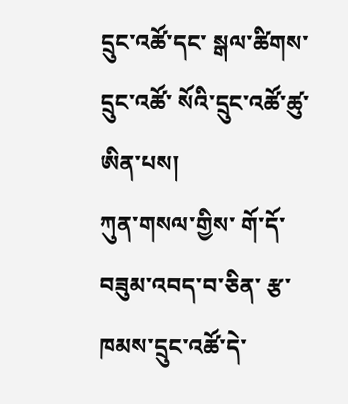དྲུང་འཚོ་དང་ སྒལ་ཚིགས་དྲུང་འཚོ་ སོའི་དྲུང་འཚོ་ཚུ་ཨིན་པས།
ཀུན་གསལ་གྱིས་ གོ་དོ་བཟུམ་འབད་བ་ཅིན་ རྩ་ཁམས་དྲུང་འཚོ་དེ་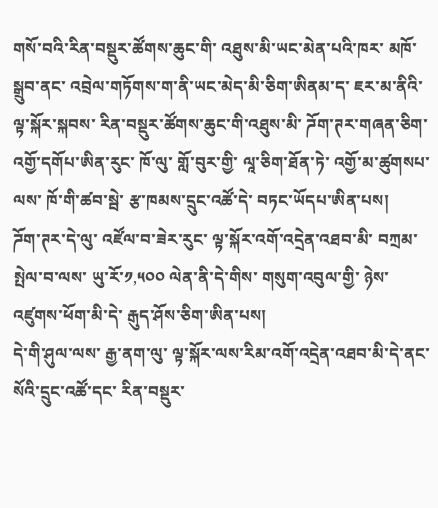གསོ་བའི་རིན་བསྡུར་ཚོགས་ཆུང་གི་ འཐུས་མི་ཡང་མེན་པའི་ཁར་ མཁོ་སྒྲུབ་ནང་ འབྲེལ་གཏོགས་ག་ནི་ཡང་མེད་མི་ཅིག་ཨིནམ་ད་ ཇར་མ་ནིའི་ ལྟ་སྐོར་སྐབས་ རིན་བསྡུར་ཚོགས་ཆུང་གི་འཐུས་མི་ ཌོག་ཊར་གཞན་ཅིག་ འགྱོ་དགོཔ་ཨིན་རུང་ ཁོ་ལུ་ གློ་བུར་གྱི་ ལཱ་ཅིག་ཐོན་ཏེ་ འགྱོ་མ་ཚུགསཔ་ལས་ ཁོ་གི་ཚབ་སྦེ་ རྩ་ཁམས་དྲུང་འཚོ་དེ་ བཏང་ཡོདཔ་ཨིན་པས།
ཌོག་ཊར་དེ་ལུ་ འཛོལ་བ་ཟེར་རུང་ ལྟ་སྐོར་འགོ་འདྲེན་འཐབ་མི་ བཀྲམ་སྤེལ་བ་ལས་ ཡུ་རོ་༡,༥༠༠ ལེན་ནི་དེ་གིས་ གསུག་འབུལ་གྱི་ ཉེས་འཛུགས་ཕོག་མི་དེ་ རྒུད་ཤོས་ཅིག་ཨིན་པས།
དེ་གི་ཤུལ་ལས་ རྒྱ་ནག་ལུ་ ལྟ་སྐོར་ལས་རིམ་འགོ་འདྲེན་འཐབ་མི་དེ་ནང་ སོའི་དྲུང་འཚོ་དང་ རིན་བསྡུར་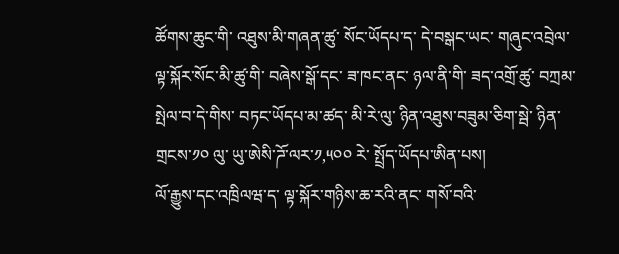ཚོགས་ཆུང་གི་ འཐུས་མི་གཞན་ཚུ་ སོང་ཡོདཔ་ད་ དེ་བསྒང་ཡང་ གཞུང་འབྲེལ་ལྟ་སྐོར་སོང་མི་ཚུ་གི་ བཞེས་སྒོ་དང་ ཟ་ཁང་ནང་ ཉལ་ནི་གི་ ཟད་འགྲོ་ཚུ་ བཀྲམ་སྤེལ་བ་དེ་གིས་ བཏང་ཡོདཔ་མ་ཚད་ མི་རེ་ལུ་ ཉིན་འཐུས་བཟུམ་ཅིག་སྦེ་ ཉིན་གྲངས་༡༠ ལུ་ ཡུ་ཨེསི་ཌོ་ལར་༡,༥༠༠ རེ་ སྤྲོད་ཡོདཔ་ཨིན་པས།
ལོ་རྒྱུས་དང་འཁྲིལཝ་ད་ ལྟ་སྐོར་གཉིས་ཆ་རའི་ནང་ གསོ་བའི་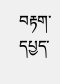བརྟག་དཔྱད་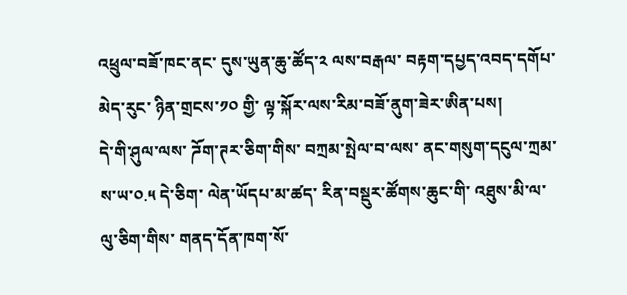འཕྲུལ་བཟོ་ཁང་ནང་ དུས་ཡུན་ཆུ་ཚོད་༢ ལས་བརྒལ་ བརྟག་དཔྱད་འབད་དགོཔ་མེད་རུང་ ཉིན་གྲངས་༡༠ གྱི་ ལྟ་སྐོར་ལས་རིམ་བཟོ་ནུག་ཟེར་ཨིན་པས།
དེ་གི་ཤུལ་ལས་ ཌོག་ཊར་ཅིག་གིས་ བཀྲམ་སྤེལ་བ་ལས་ ནང་གསུག་དངུལ་ཀྲམ་ས་ཡ་༠.༥ དེ་ཅིག་ ལེན་ཡོདཔ་མ་ཚད་ རིན་བསྡུར་ཚོགས་ཆུང་གི་ འཐུས་མི་ལ་ལུ་ཅིག་གིས་ གནད་དོན་ཁག་སོ་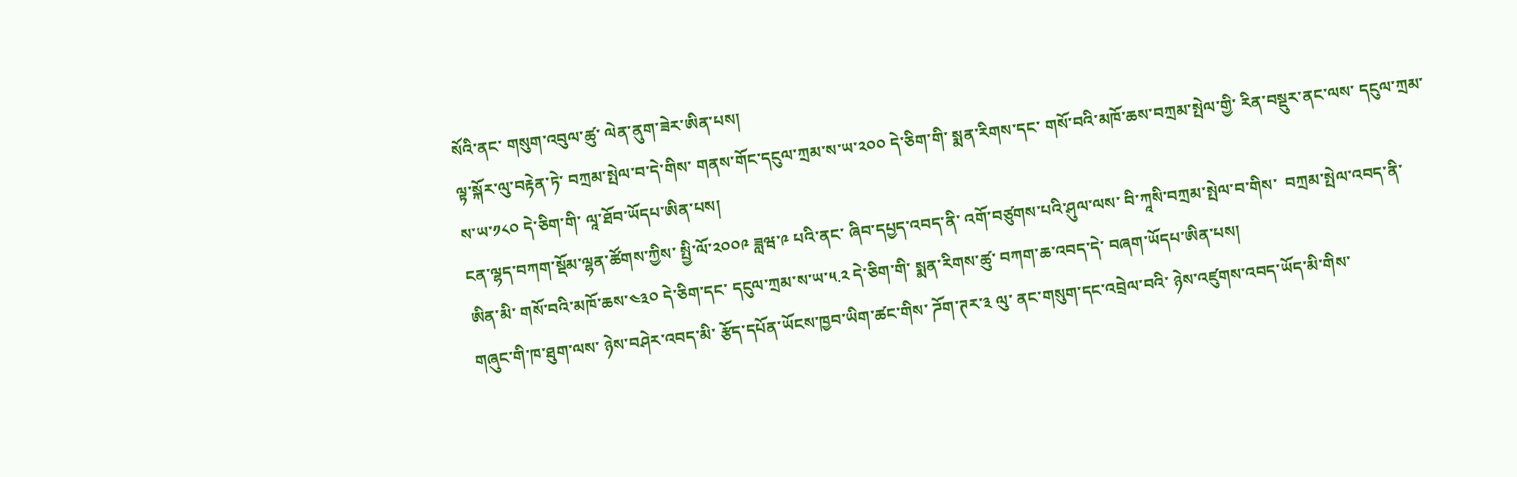སོའི་ནང་ གསུག་འབུལ་ཚུ་ ལེན་ནུག་ཟེར་ཨིན་པས།
ལྟ་སྐོར་ལུ་བརྟེན་ཏེ་ བཀྲམ་སྤེལ་བ་དེ་གིས་ གནས་གོང་དངུལ་ཀྲམ་ས་ཡ་༢༠༠ དེ་ཅིག་གི་ སྨན་རིགས་དང་ གསོ་བའི་མཁོ་ཆས་བཀྲམ་སྤེལ་གྱི་ རིན་བསྡུར་ནང་ལས་ དངུལ་ཀྲམ་ས་ཡ་༡༨༠ དེ་ཅིག་གི་ ལཱ་ཐོབ་ཡོདཔ་ཨིན་པས།
ངན་ལྷད་བཀག་སྡོམ་ལྷན་ཚོགས་ཀྱིས་ སྤྱི་ལོ་༢༠༠༩ ཟླཝ་༩ པའི་ནང་ ཞིབ་དཔྱད་འབད་ནི་ འགོ་བཙུགས་པའི་ཤུལ་ལས་ བི་ཀཱསི་བཀྲམ་སྤེལ་བ་གིས་  བཀྲམ་སྤེལ་འབད་ནི་ཨིན་མི་ གསོ་བའི་མཁོ་ཆས་༤༣༠ དེ་ཅིག་དང་ དངུལ་ཀྲམ་ས་ཡ་༥.༢ དེ་ཅིག་གི་ སྨན་རིགས་ཚུ་ བཀག་ཆ་འབད་དེ་ བཞག་ཡོདཔ་ཨིན་པས།
གཞུང་གི་ཁ་ཐུག་ལས་ ཉེས་བཤེར་འབད་མི་ རྩོད་དཔོན་ཡོངས་ཁྱབ་ཡིག་ཚང་གིས་ ཌོག་ཊར་༣ ལུ་ ནང་གསུག་དང་འབྲེལ་བའི་ ཉེས་འཛུགས་འབད་ཡོད་མི་གིས་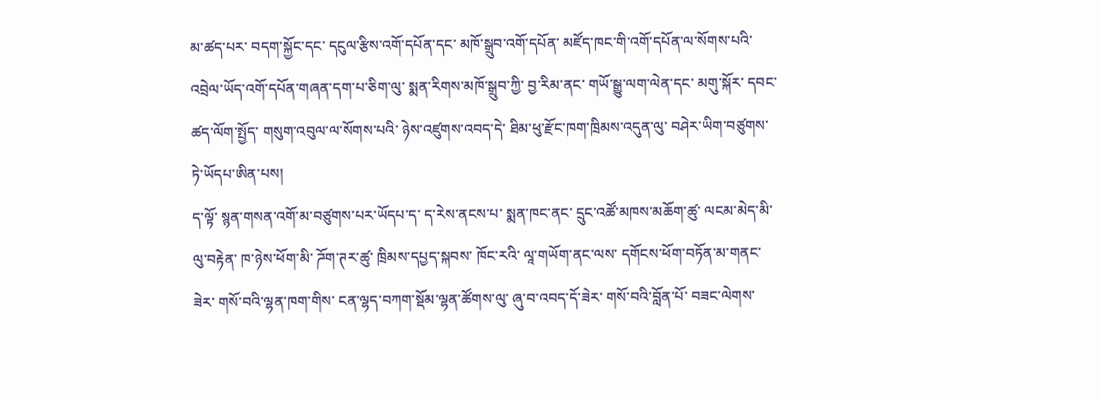མ་ཚད་པར་ བདག་སྐྱོང་དང་ དངུལ་རྩིས་འགོ་དཔོན་དང་ མཁོ་སྒྲུབ་འགོ་དཔོན་ མཛོད་ཁང་གི་འགོ་དཔོན་ལ་སོགས་པའི་ འབྲེལ་ཡོད་འགོ་དཔོན་གཞན་དག་པ་ཅིག་ལུ་ སྨན་རིགས་མཁོ་སྒྲུབ་ཀྱི་ བྱ་རིམ་ནང་ གཡོ་སྒྱུ་ལག་ལེན་དང་ མགུ་སྐོར་ དབང་ཚད་ལོག་སྤྱོད་ གསུག་འབུལ་ལ་སོགས་པའི་ ཉེས་འཛུགས་འབད་དེ་ ཐིམ་ཕུ་རྫོང་ཁག་ཁྲིམས་འདུན་ལུ་ བཤེར་ཡིག་བཙུགས་ཏེ་ཡོདཔ་ཨིན་པས།
ད་ལྟོ་ སྙན་གསན་འགོ་མ་བཙུགས་པར་ཡོདཔ་ད་ ད་རེས་ནངས་པ་ སྨན་ཁང་ནང་ དྲུང་འཚོ་མཁས་མཆོག་ཚུ་ ལངམ་མེད་མི་ལུ་བརྟེན་ ཁ་ཉེས་ཕོག་མི་ ཌོག་ཊར་ཚུ་ ཁྲིམས་དཔྱད་སྐབས་ ཁོང་རའི་ ལཱ་གཡོག་ནང་ལས་ དགོངས་ཕོག་བཏོན་མ་གནང་ཟེར་ གསོ་བའི་ལྷན་ཁག་གིས་ ངན་ལྷད་བཀག་སྡོམ་ལྷན་ཚོགས་ལུ་ ཞུ་བ་འབད་དོ་ཟེར་ གསོ་བའི་བློན་པོ་ བཟང་ལེགས་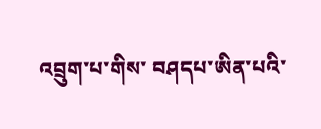འབྲུག་པ་གིས་ བཤདཔ་ཨིན་པའི་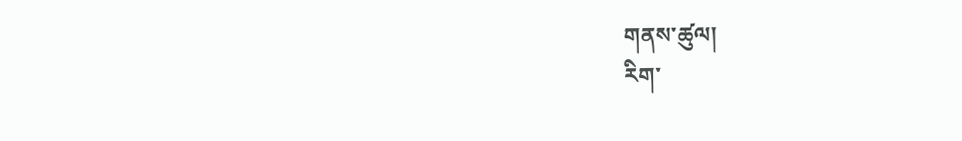གནས་ཚུལ།
རིག་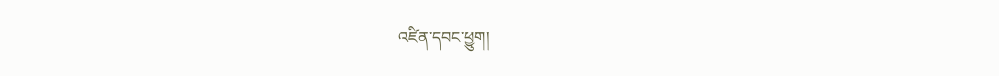འཛིན་དབང་ཕྱུག།